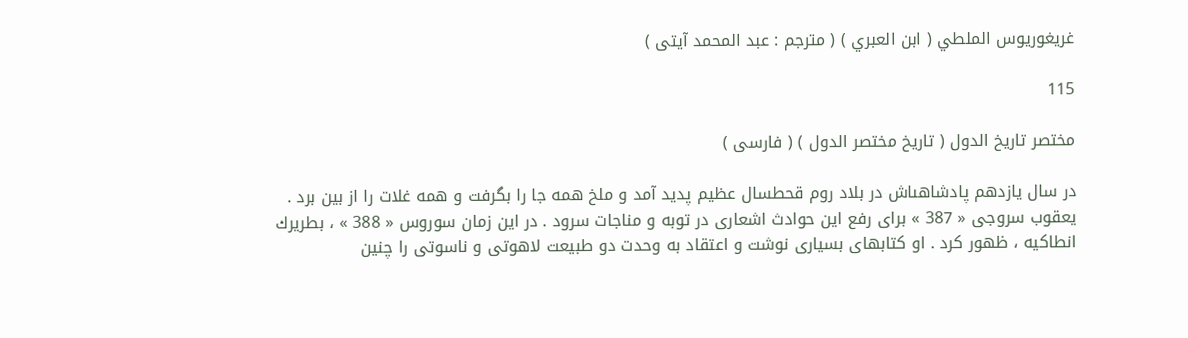غريغوريوس الملطي ( ابن العبري ) ( مترجم : عبد المحمد آيتى )

115

مختصر تاريخ الدول ( تاريخ مختصر الدول ) ( فارسى )

در سال يازدهم پادشاهىاش در بلاد روم قحطسال عظيم پديد آمد و ملخ همه جا را بگرفت و همه غلات را از بين برد . يعقوب سروجى « 387 » براى رفع اين حوادث اشعارى در توبه و مناجات سرود . در اين زمان سوروس « 388 » ، بطريرك انطاكيه ، ظهور كرد . او كتابهاى بسيارى نوشت و اعتقاد به وحدت دو طبيعت لاهوتى و ناسوتى را چنين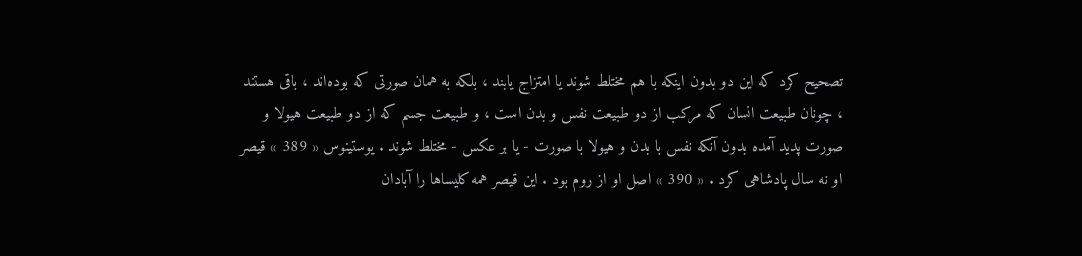تصحيح كرد كه اين دو بدون اينكه با هم مختلط شوند يا امتزاج يابند ، بلكه به همان صورتى كه بوده‌اند ، باقى هستند ، چونان طبيعت انسان كه مركب از دو طبيعت نفس و بدن است ، و طبيعت جسم كه از دو طبيعت هيولا و صورت پديد آمده بدون آنكه نفس با بدن و هيولا با صورت - يا بر عكس - مختلط شوند . يوستينوس « 389 » قيصر او نه سال پادشاهى كرد . « 390 » اصل او از روم بود . اين قيصر همه كليساها را آبادان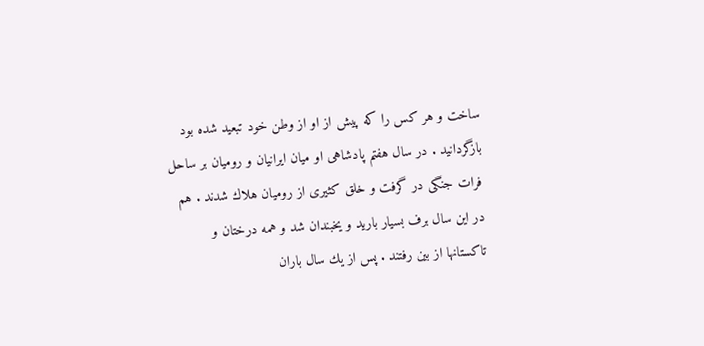ساخت و هر كس را كه پيش از او از وطن خود تبعيد شده بود بازگردانيد . در سال هفتم پادشاهى او ميان ايرانيان و روميان بر ساحل فرات جنگى در گرفت و خلق كثيرى از روميان هلاك شدند . هم در اين سال برف بسيار باريد و يخبندان شد و همه درختان و تاكستانها از بين رفتند . پس از يك سال باران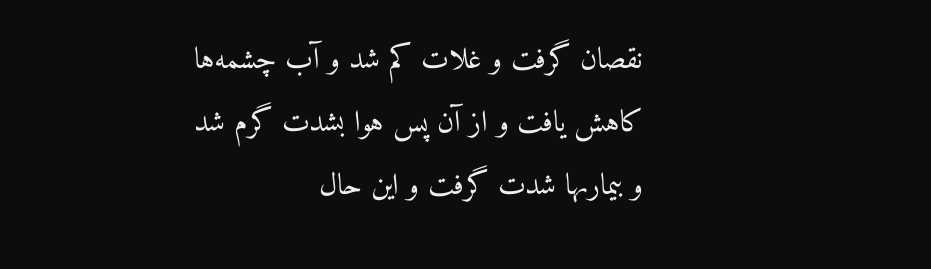نقصان گرفت و غلات كم شد و آب چشمه‌ها كاهش يافت و از آن پس هوا بشدت گرم شد و بيمارىها شدت گرفت و اين حال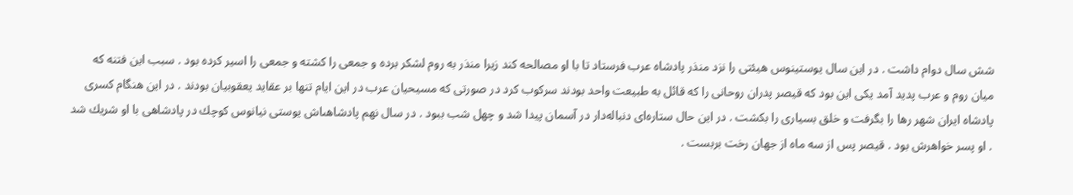شش سال دوام داشت . در اين سال يوستينوس هيئتى را نزد منذر پادشاه عرب فرستاد تا با او مصالحه كند زيرا منذر به روم لشكر برده و جمعى را كشته و جمعى را اسير كرده بود . سبب اين فتنه كه ميان روم و عرب پديد آمد يكى اين بود كه قيصر پدران روحانى را كه قائل به طبيعت واحد بودند سركوب كرد در صورتى كه مسيحيان عرب در اين ايام تنها بر عقايد يعقوبيان بودند . در اين هنگام كسرى پادشاه ايران شهر رها را بگرفت و خلق بسيارى را بكشت . در اين حال ستاره‌اى دنباله‌دار در آسمان پيدا شد و چهل شب ببود . در سال نهم پادشاهىاش يوستى نيانوس كوچك در پادشاهى با او شريك شد . او پسر خواهرش بود . قيصر پس از سه ماه از جهان رخت بربست .